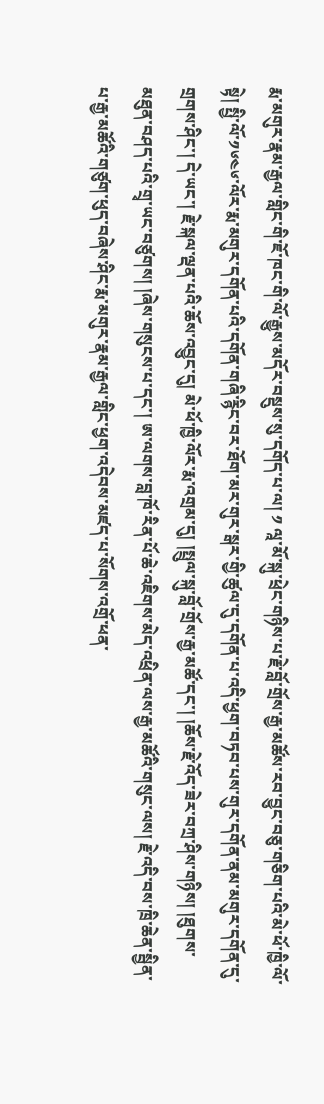རྨ་མགུར་རྣམ་རྒྱལ་གླིང་གི་ཇོ་ཁང་གི་ལོ་རྒྱུས་མདོར་བསྡུས་སུ་དགོད་པ་ལ། ༡ ལཱ་མོ་སྐུ་ཕྲེང་གཉིས་པ་རྗེ་བློ་གྲོས་རྒྱ་མཚོས་རབ་བྱུང་བཅུ་གཅིག་པའི་མེ་ཕོ་ཁྱི་ལོ་སྟེ། སྤྱི་ལོ་༡༦༤༦་ལོར་རྨ་མགུར་དགོན་པའི་དགོན་གཞི་རྙིང་བར་ཐོག་མར་གུར་སྒར་གྱི་ཚུལ་དུ་དགོན་པ་འདི་ཕྱག་བཏབ་པས་གུར་དགོན་ནམ་མགུར་དགོན་དུ་གྲགས་ཤིང་། དེ་ཡང་། རྗེ་སྐལ་ལྡན་པའི་ཆོས་འབྱུང་དུ། མེ་ཕོ་ཁྱི་ལོར་རྨ་འགྲམ་དུ། །སྤྲུལ་སྐུ་བློ་གྲོས་རྒྱ་མཚོ་དང་། །ཆོས་རྗེ་འོད་ཟེར་བཀྲ་ཤིས་གཉིས། །ཐུགས་མཐུན་བཤད་པའི་གྲྭ་ཡང་བཙུགས། །ཞེས་གསུངས་པ་དང་། ཨ་ལགས་བླ་ཁོ་རིན་པོ་ཆེ་འཇིགས་མེད་འཕྲིན་ལས་རྒྱ་མཚོའི་གསུང་ལས། རྗེ་འདི་བས་ཁྲི་ཆེན་སྦྱིན་པ་རྒྱ་མཚོའི་གཙུག་ཕུད་བཞེས་ཤིང་རྨ་མགུར་རྣམ་རྒྱལ་གླིང་ཕྱག་འདེབས་མཛད་པ་སོགས་འགྲོ་ཕན་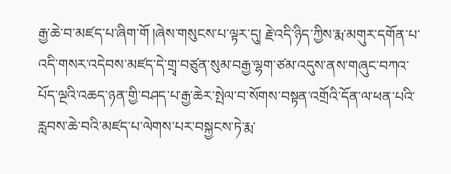རྒྱ་ཆེ་བ་མཛད་པ་ཞིག་གོ །ཞེས་གསུངས་པ་ལྟར་དུ། རྗེ་འདི་ཉིད་ཀྱིས་རྨ་མགུར་དགོན་པ་འདི་གསར་འདེབས་མཛད་དེ་གྲྭ་བཙུན་སུམ་བརྒྱ་ལྷག་ཙམ་འདུས་ནས་གཞུང་བཀའ་པོད་ལྔའི་འཆད་ཉན་གྱི་བཤད་པ་རྒྱ་ཆེར་སྤེལ་བ་སོགས་བསྟན་འགྲོའི་དོན་ལ་ཕན་པའི་རླབས་ཆེ་བའི་མཛད་པ་ལེགས་པར་བསྐྱངས་ཏེ་རྨ་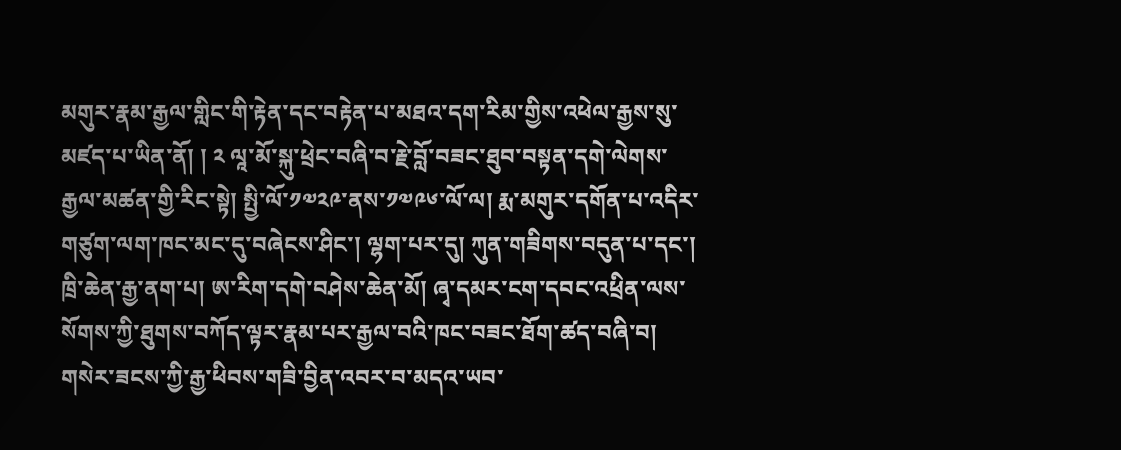མགུར་རྣམ་རྒྱལ་གླིང་གི་རྟེན་དང་བརྟེན་པ་མཐའ་དག་རིམ་གྱིས་འཕེལ་རྒྱས་སུ་མཛད་པ་ཡིན་ནོ། ། ༢ ལཱ་མོ་སྐུ་ཕྲེང་བཞི་བ་རྗེ་བློ་བཟང་ཐུབ་བསྟན་དགེ་ལེགས་རྒྱལ་མཚན་གྱི་རིང་སྟེ། སྤྱི་ལོ་༡༧༢༩་ནས་༡༧༩༦་ལོ་ལ། རྨ་མགུར་དགོན་པ་འདིར་གཙུག་ལག་ཁང་མང་དུ་བཞེངས་ཤིང་། ལྷག་པར་དུ། ཀུན་གཟིགས་བདུན་པ་དང་། ཁྲི་ཆེན་རྒྱ་ནག་པ། ཨ་རིག་དགེ་བཤེས་ཆེན་མོ། ཞྭ་དམར་ངག་དབང་འཕྲིན་ལས་སོགས་ཀྱི་ཐུགས་བཀོད་ལྟར་རྣམ་པར་རྒྱལ་བའི་ཁང་བཟང་ཐོག་ཚད་བཞི་བ། གསེར་ཟངས་ཀྱི་རྒྱ་ཕིབས་གཟི་བྱིན་འབར་བ་མདའ་ཡབ་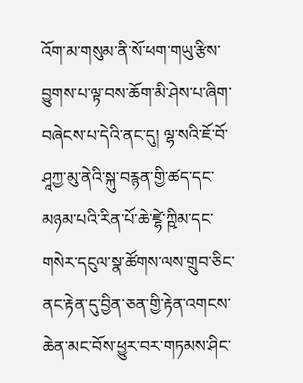འོག་མ་གསུམ་ནི་སོ་ཕག་གཡུ་རྩིས་བྱུགས་པ་ལྟ་བས་ཆོག་མི་ཤེས་པ་ཞིག་བཞེངས་པ་དེའི་ནང་དུ། ལྷ་སའི་ཇོ་བོ་ཤཱཀྱ་མུ་ནེའི་སྐུ་བརྙན་གྱི་ཚད་དང་མཉམ་པའི་རིན་པོ་ཆེ་ཛྷེ་ཀྵིམ་དང་གསེར་དངུལ་སྣ་ཚོགས་ལས་གྲུབ་ཅིང་ནང་རྟེན་དུ་བྱིན་ཅན་གྱི་རྟེན་འགངས་ཆེན་མང་བོས་ཕྱུར་བར་གཏམས་ཤིང་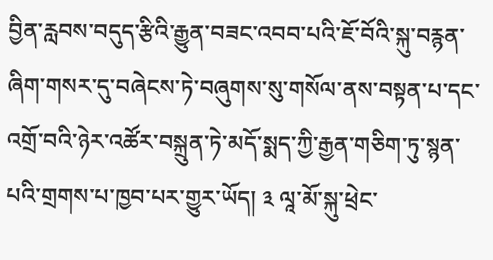བྱིན་རླབས་བདུད་རྩིའི་རྒྱུན་བཟང་འབབ་པའི་ཇོ་བོའི་སྐུ་བརྙན་ཞིག་གསར་དུ་བཞེངས་ཏེ་བཞུགས་སུ་གསོལ་ནས་བསྟན་པ་དང་འགྲོ་བའི་ཉེར་འཚོར་བསྐྲུན་ཏེ་མདོ་སྨད་ཀྱི་རྒྱན་གཅིག་ཏུ་སྙན་པའི་གྲགས་པ་ཁྱབ་པར་གྱུར་ཡོད། ༣ ལཱ་མོ་སྐུ་ཕྲེང་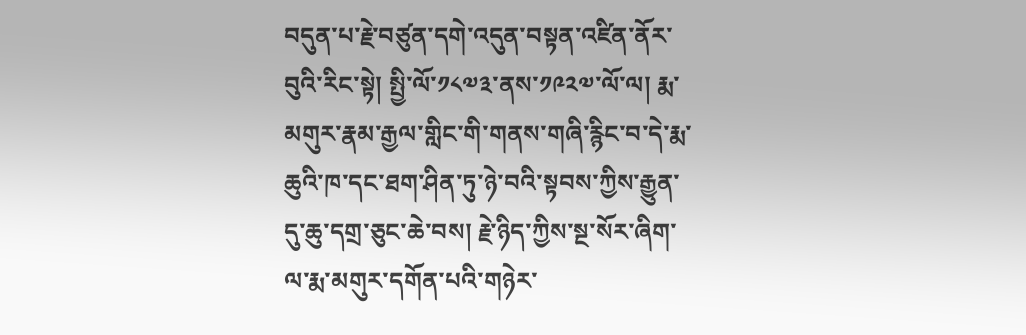བདུན་པ་རྗེ་བཙུན་དགེ་འདུན་བསྟན་འཛིན་ནོར་བུའི་རིང་སྟེ། སྤྱི་ལོ་༡༨༧༣་ནས་༡༩༢༧་ལོ་ལ། རྨ་མགུར་རྣམ་རྒྱལ་གླིང་གི་གནས་གཞི་རྙིང་བ་དེ་རྨ་ཆུའི་ཁ་དང་ཐག་ཤིན་ཏུ་ཉེ་བའི་སྟབས་ཀྱིས་རྒྱུན་དུ་ཆུ་དགྲ་ཅུང་ཆེ་བས། རྗེ་ཉིད་ཀྱིས་སྔ་སོར་ཞིག་ལ་རྨ་མགུར་དགོན་པའི་གཉེར་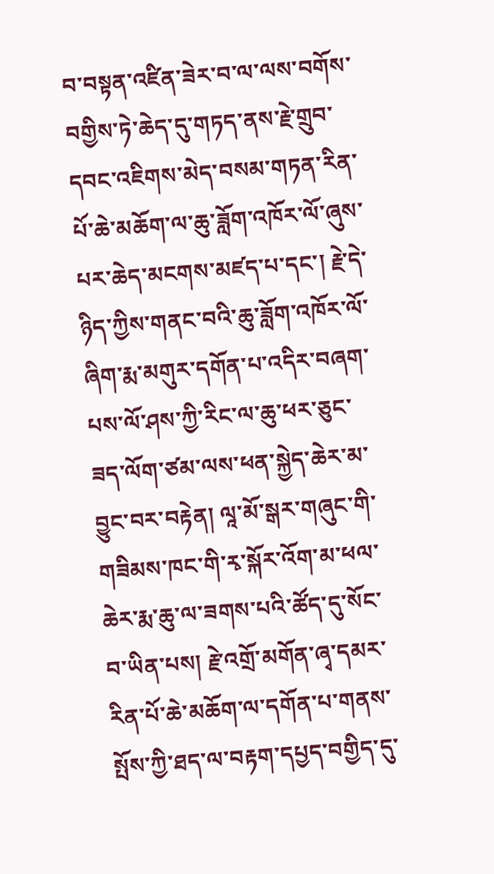བ་བསྟན་འཛིན་ཟེར་བ་ལ་ལས་བགོས་བགྱིས་ཏེ་ཆེད་དུ་གཏད་ནས་རྗེ་གྲུབ་དབང་འཇིགས་མེད་བསམ་གཏན་རིན་པོ་ཆེ་མཆོག་ལ་ཆུ་ཟློག་འཁོར་ལོ་ཞུས་པར་ཆེད་མངགས་མཛད་པ་དང་། རྗེ་དེ་ཉིད་ཀྱིས་གནང་བའི་ཆུ་ཟློག་འཁོར་ལོ་ཞིག་རྨ་མགུར་དགོན་པ་འདིར་བཞག་པས་ལོ་ཤས་ཀྱི་རིང་ལ་ཆུ་ཕར་ཅུང་ཟད་ལོག་ཙམ་ལས་ཕན་སྐྱེད་ཆེར་མ་བྱུང་བར་བརྟེན། ལཱ་མོ་སྒར་གཞུང་གི་གཟིམས་ཁང་གི་རྭ་སྐོར་འོག་མ་ཕལ་ཆེར་རྨ་ཆུ་ལ་ཟགས་པའི་ཚོད་དུ་སོང་བ་ཡིན་པས། རྗེ་འགྲོ་མགོན་ཞྭ་དམར་རིན་པོ་ཆེ་མཆོག་ལ་དགོན་པ་གནས་སྤོས་ཀྱི་ཐད་ལ་བརྟག་དཔྱད་བགྱིད་དུ་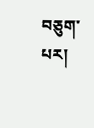བཅུག་པར།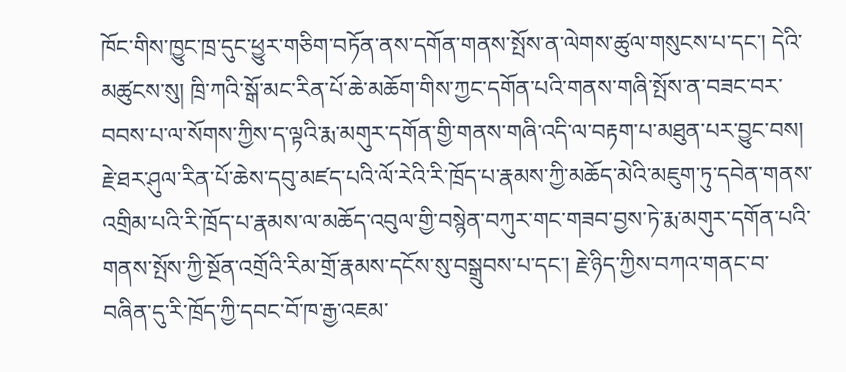ཁོང་གིས་ཁྱུང་ཁྲ་དུང་ཕྱུར་གཅིག་བཏོན་ནས་དགོན་གནས་སྤོས་ན་ལེགས་ཚུལ་གསུངས་པ་དང་། དེའི་མཚུངས་སུ། ཁྲི་ཀའི་སྒོ་མང་རིན་པོ་ཆེ་མཆོག་གིས་ཀྱང་དགོན་པའི་གནས་གཞི་སྤོས་ན་བཟང་བར་བབས་པ་ལ་སོགས་ཀྱིས་ད་ལྟའི་རྨ་མགུར་དགོན་གྱི་གནས་གཞི་འདི་ལ་བརྟག་པ་མཐུན་པར་བྱུང་བས། རྗེ་ཐར་ཤུལ་རིན་པོ་ཆེས་དབུ་མཛད་པའི་ལོ་རེའི་རི་ཁྲོད་པ་རྣམས་ཀྱི་མཆོད་མེའི་མཇུག་ཏུ་དབེན་གནས་འགྲིམ་པའི་རི་ཁྲོད་པ་རྣམས་ལ་མཆོད་འབུལ་གྱི་བསྙེན་བཀུར་གང་གཟབ་བྱས་ཏེ་རྨ་མགུར་དགོན་པའི་གནས་སྤོས་ཀྱི་སྔོན་འགྲོའི་རིམ་གྲོ་རྣམས་དངོས་སུ་བསྒྲུབས་པ་དང་། རྗེ་ཉིད་ཀྱིས་བཀའ་གནང་བ་བཞིན་དུ་རི་ཁྲོད་ཀྱི་དབང་བོ་ཁ་རྒྱ་འཇམ་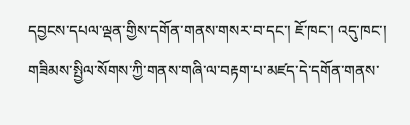དབྱངས་དཔལ་ལྡན་གྱིས་དགོན་གནས་གསར་བ་དང་། ཇོ་ཁང་། འདུ་ཁང་། གཟིམས་སྤྱིལ་སོགས་ཀྱི་གནས་གཞི་ལ་བརྟག་པ་མཛད་དེ་དགོན་གནས་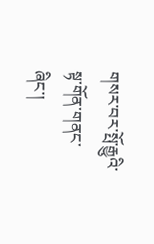གསར་བར་སྤོ་རྒྱུའི་སྟ་གོན་གནང་ཞིང་།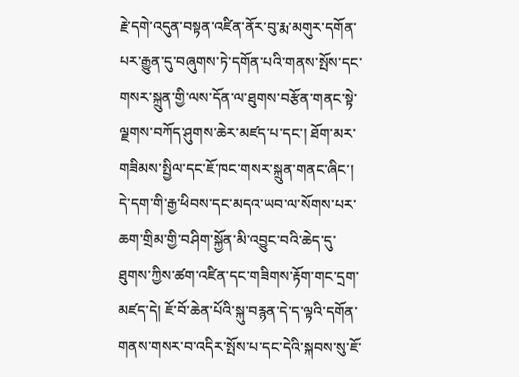རྗེ་དགེ་འདུན་བསྟན་འཛིན་ནོར་བུ་རྨ་མགུར་དགོན་པར་རྒྱུན་དུ་བཞུགས་ཏེ་དགོན་པའི་གནས་སྤོས་དང་གསར་སྐྲུན་གྱི་ལས་དོན་ལ་ཐུགས་བརྩོན་གནང་སྟེ་ལྗགས་བཀོད་ཤུགས་ཆེར་མཛད་པ་དང་། ཐོག་མར་གཟིམས་སྤྱིལ་དང་ཇོ་ཁང་གསར་སྐྲུན་གནང་ཞིང་། དེ་དག་གི་རྒྱ་ཕིབས་དང་མདའ་ཡབ་ལ་སོགས་པར་ཆག་གྲིམ་གྱི་བཤིག་སྐྱོན་མི་འབྱུང་བའི་ཆེད་དུ་ཐུགས་ཀྱིས་ཚག་འཛིན་དང་གཟིགས་རྟོག་གང་དྲག་མཛད་དེ། ཇོ་བོ་ཆེན་པོའི་སྐུ་བརྙན་དེ་ད་ལྟའི་དགོན་གནས་གསར་བ་འདིར་སྤོས་པ་དང་དེའི་སྐབས་སུ་ཇོ་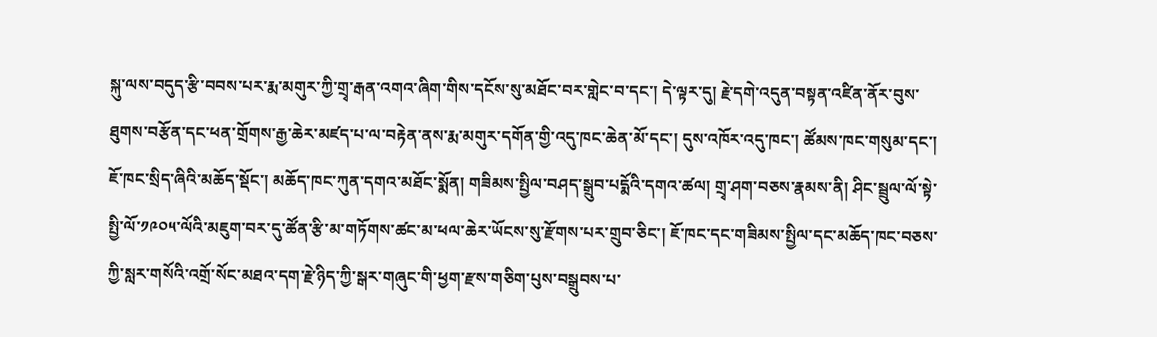སྐུ་ལས་བདུད་རྩི་བབས་པར་རྨ་མགུར་ཀྱི་གྲྭ་རྒན་འགའ་ཞིག་གིས་དངོས་སུ་མཐོང་བར་གླེང་བ་དང་། དེ་ལྟར་དུ། རྗེ་དགེ་འདུན་བསྟན་འཛིན་ནོར་བུས་ཐུགས་བརྩོན་དང་ཕན་གྲོགས་རྒྱ་ཆེར་མཛད་པ་ལ་བརྟེན་ནས་རྨ་མགུར་དགོན་གྱི་འདུ་ཁང་ཆེན་མོ་དང་། དུས་འཁོར་འདུ་ཁང་། ཚོམས་ཁང་གསུམ་དང་། ཇོ་ཁང་སྲིད་ཞིའི་མཆོད་སྡོང་། མཆོད་ཁང་ཀུན་དགའ་མཐོང་སྨོན། གཟིམས་སྤྱིལ་བཤད་སྒྲུབ་པདྨོའི་དགའ་ཚལ། གྲྭ་ཤག་བཅས་རྣམས་ནི། ཤིང་སྦྲུལ་ལོ་སྟེ་སྤྱི་ལོ་༡༩༠༥་ལོའི་མཇུག་བར་དུ་ཚོན་རྩི་མ་གཏོགས་ཚང་མ་ཕལ་ཆེར་ཡོངས་སུ་རྫོགས་པར་གྲུབ་ཅིང་། ཇོ་ཁང་དང་གཟིམས་སྤྱིལ་དང་མཆོད་ཁང་བཅས་ཀྱི་སླར་གསོའི་འགྲོ་སོང་མཐའ་དག་རྗེ་ཉིད་ཀྱི་སྒར་གཞུང་གི་ཕྱག་རྫས་གཅིག་པུས་བསྒྲུབས་པ་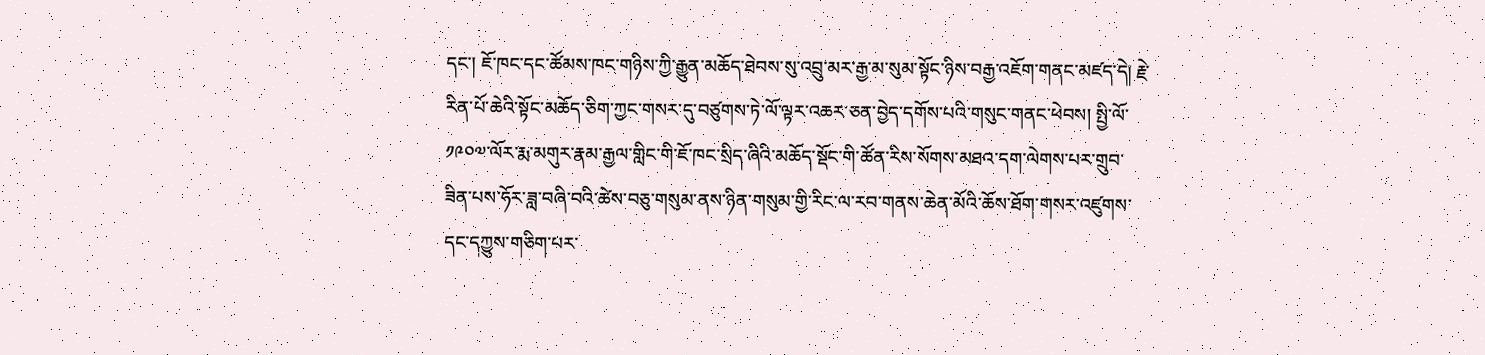དང་། ཇོ་ཁང་དང་ཚོམས་ཁང་གཉིས་ཀྱི་རྒྱུན་མཆོད་ཐེབས་སུ་འབྲུ་མར་རྒྱ་མ་སུམ་སྟོང་ཉིས་བརྒྱ་འཇོག་གནང་མཛད་དེ། རྗེ་རིན་པོ་ཆེའི་སྟོང་མཆོད་ཅིག་ཀྱང་གསར་དུ་བཙུགས་ཏེ་ལོ་ལྟར་འཆར་ཅན་བྱེད་དགོས་པའི་གསུང་གནང་ཕེབས། སྤྱི་ལོ་༡༩༠༧་ལོར་རྨ་མགུར་རྣམ་རྒྱལ་གླིང་གི་ཇོ་ཁང་སྲིད་ཞིའི་མཆོད་སྡོང་གི་ཚོན་རིས་སོགས་མཐའ་དག་ལེགས་པར་གྲུབ་ཟིན་པས་ཧོར་ཟླ་བཞི་བའི་ཚེས་བཅུ་གསུམ་ནས་ཉིན་གསུམ་གྱི་རིང་ལ་རབ་གནས་ཆེན་མོའི་ཆོས་ཐོག་གསར་འཛུགས་དང་དཀྱུས་གཅིག་པར་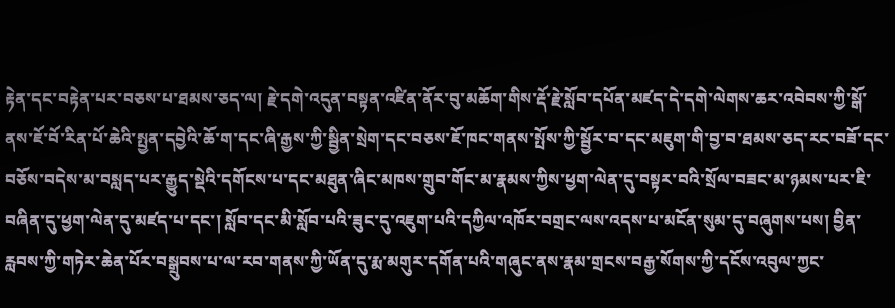རྟེན་དང་བརྟེན་པར་བཅས་པ་ཐམས་ཅད་ལ། རྗེ་དགེ་འདུན་བསྟན་འཛིན་ནོར་བུ་མཆོག་གིས་རྡོ་རྗེ་སློབ་དཔོན་མཛད་དེ་དགེ་ལེགས་ཆར་འབེབས་ཀྱི་སྒོ་ནས་ཇོ་བོ་རིན་པོ་ཆེའི་སྤྱན་དབྱེའི་ཆོ་ག་དང་ཞི་རྒྱས་ཀྱི་སྦྱིན་སྲེག་དང་བཅས་ཇོ་ཁང་གནས་སྤོས་ཀྱི་སྦྱོར་བ་དང་མཇུག་གི་བྱ་བ་ཐམས་ཅད་རང་བཟོ་དང་བཅོས་བདེས་མ་བསླད་པར་རྒྱུད་སྡེའི་དགོངས་པ་དང་མཐུན་ཞིང་མཁས་གྲུབ་གོང་མ་རྣམས་ཀྱིས་ཕྱག་ལེན་དུ་བསྟར་བའི་སྲོལ་བཟང་མ་ཉམས་པར་ཇི་བཞིན་དུ་ཕྱག་ལེན་དུ་མཛད་པ་དང་། སློབ་དང་མི་སློབ་པའི་ཟུང་དུ་འཇུག་པའི་དཀྱིལ་འཁོར་བགྲང་ལས་འདས་པ་མངོན་སུམ་དུ་བཞུགས་པས། བྱིན་རླབས་ཀྱི་གཏེར་ཆེན་པོར་བསྒྲུབས་པ་ལ་རབ་གནས་ཀྱི་ཡོན་དུ་རྨ་མགུར་དགོན་པའི་གཞུང་ནས་རྣམ་གྲངས་བརྒྱ་སོགས་ཀྱི་དངོས་འབུལ་ཀྱང་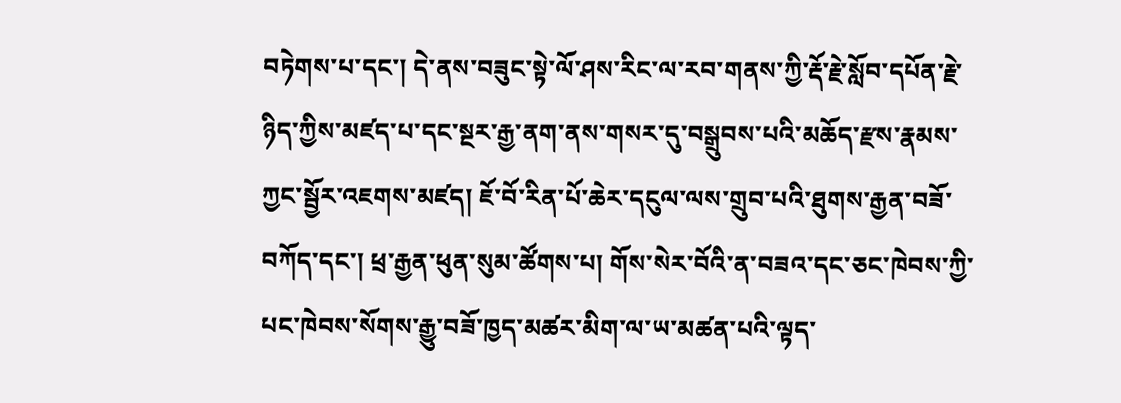བཏེགས་པ་དང་། དེ་ནས་བཟུང་སྟེ་ལོ་ཤས་རིང་ལ་རབ་གནས་ཀྱི་རྡོ་རྗེ་སློབ་དཔོན་རྗེ་ཉིད་ཀྱིས་མཛད་པ་དང་སྔར་རྒྱ་ནག་ནས་གསར་དུ་བསྒྲུབས་པའི་མཆོད་རྫས་རྣམས་ཀྱང་སྦྱོར་འཇགས་མཛད། ཇོ་བོ་རིན་པོ་ཆེར་དངུལ་ལས་གྲུབ་པའི་ཐུགས་རྒྱན་བཟོ་བཀོད་དང་། ཕྲ་རྒྱན་ཕུན་སུམ་ཚོགས་པ། གོས་སེར་བོའི་ན་བཟའ་དང་ཅང་ཁེབས་ཀྱི་པང་ཁེབས་སོགས་རྒྱུ་བཟོ་ཁྱད་མཚར་མིག་ལ་ཡ་མཚན་པའི་ལྟད་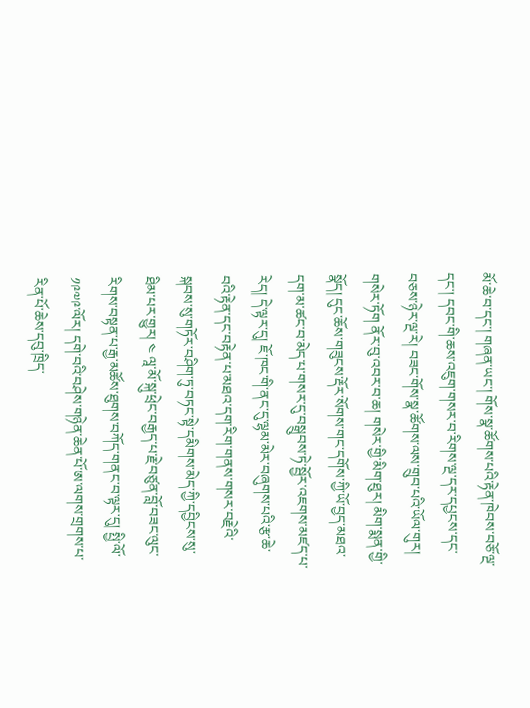མོ་ཆེ་བ་དང་། གཞན་ཡང་། གོས་སྣ་ཚོགས་པའི་རྟེན་ཁེབས་བཅོ་ལྔ་དང་། དབང་གི་ཆས་འཇུག་གསར་བ་རིགས་ལྔ་དར་དཔྱངས་དང་བཅས་ཉེར་ལྔ་རེ། བཟང་གོས་སྣ་ཚོགས་ལས་གྲུབ་པའི་ཡོལ་གུར། གསེར་ཏོག ནོར་བུ་འབར་བ་ཆ། གསེར་གྱི་མིག་ཐུར། མིག་སྨན་གྱི་སྣོད། དུང་ཆོས་གཟུངས་རྡོར་སོགས་གང་དགོས་ཀྱི་ཡོ་བྱད་མཐའ་དག་མ་ཚང་བ་མེད་པ་གསར་དུ་བསྒྲུབས་ཏེ་སྦྱོར་འཇགས་མཛད་པ་རེད། དེ་ལྟར་དུ། ཇོ་ཁང་གི་ནང་དུ་ལྷམ་མེར་བཞུགས་པའི་རྩ་ཆེ་བའི་རྟེན་དང་བརྟེན་པ་མཐའ་དག་རིག་གནས་གསར་བརྗེའི་སྐབས་སུ་གཏོར་བཤིག་ཏུ་བཏང་སྟེ་དམིགས་མེད་ཀྱི་དབྱིངས་སུ་ཐིམ་པར་གྱུར། ༤ ལཱ་མོ་སྐུ་ཕྲེང་བརྒྱད་པ་རྗེ་བཙུན་བློ་བཟང་ལུང་རིགས་བསྟན་པ་རྒྱ་མཚོས་ཐུགས་བཀོད་གནང་བ་ལྟར་དུ། སྤྱི་ལོ་༡༩༧༩་ལོར། དགེ་བའི་བཤེས་གཉེན་ཆེན་པོ་ཨ་ལགས་གྲགས་པ་རིན་པོ་ཆེས་དབུ་ཁྲིད་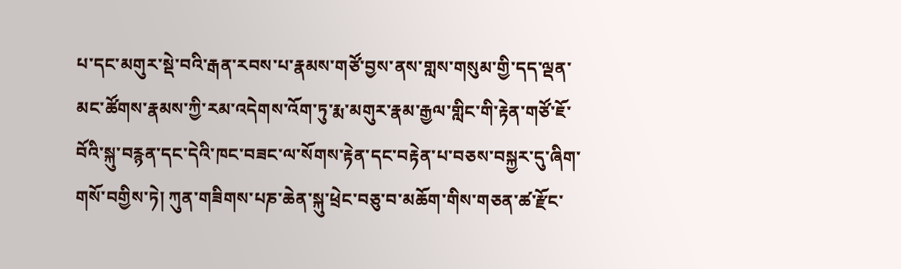པ་དང་མགུར་སྡེ་བའི་རྒན་རབས་པ་རྣམས་གཙོ་བྱས་ནས་གླས་གསུམ་གྱི་དད་ལྡན་མང་ཚོགས་རྣམས་ཀྱི་རམ་འདེགས་འོག་ཏུ་རྨ་མགུར་རྣམ་རྒྱལ་གླིང་གི་རྟེན་གཙོ་ཇོ་བོའི་སྐུ་བརྙན་དང་དེའི་ཁང་བཟང་ལ་སོགས་རྟེན་དང་བརྟེན་པ་བཅས་བསྐྱར་དུ་ཞིག་གསོ་བགྱིས་ཏེ། ཀུན་གཟིགས་པཎ་ཆེན་སྐུ་ཕྲེང་བཅུ་བ་མཆོག་གིས་གཅན་ཚ་རྫོང་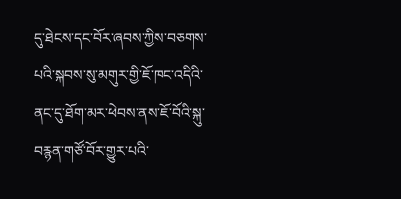དུ་ཐེངས་དང་བོར་ཞབས་ཀྱིས་བཅགས་པའི་སྐབས་སུ་མགུར་གྱི་ཇོ་ཁང་འདིའི་ནང་དུ་ཐོག་མར་ཕེབས་ནས་ཇོ་བོའི་སྐུ་བརྙན་གཙོ་བོར་གྱུར་པའི་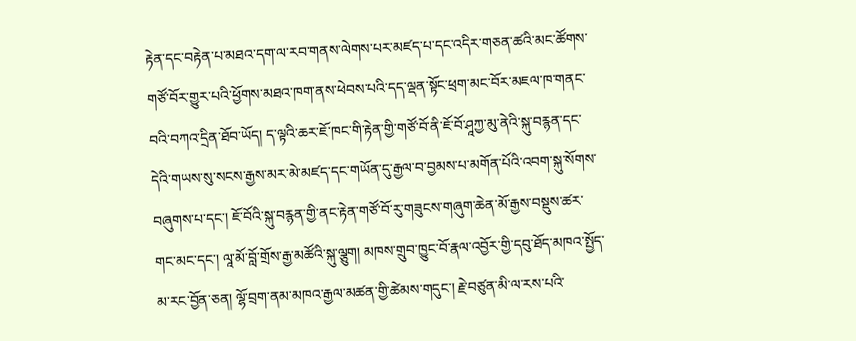རྟེན་དང་བརྟེན་པ་མཐའ་དག་ལ་རབ་གནས་ལེགས་པར་མཛད་པ་དང་འདིར་གཅན་ཚའི་མང་ཚོགས་གཙོ་བོར་གྱུར་པའི་ཕྱོགས་མཐའ་ཁག་ནས་ཕེབས་པའི་དད་ལྡན་སྟོང་ཕྲག་མང་བོར་མཇལ་ཁ་གནང་བའི་བཀའ་དྲིན་ཐོབ་ཡོད། ད་ལྟའི་ཆར་ཇོ་ཁང་གི་རྟེན་གྱི་གཙོ་བོ་ནི་ཇོ་བོ་ཤཱཀྱ་མུ་ནེའི་སྐུ་བརྙན་དང་དེའི་གཡས་སུ་སངས་རྒྱས་མར་མེ་མཛད་དང་གཡོན་དུ་རྒྱལ་བ་བྱམས་པ་མགོན་པོའི་འབག་སྐུ་སོགས་བཞུགས་པ་དང་། ཇོ་བོའི་སྐུ་བརྙན་གྱི་ནང་རྟེན་གཙོ་བོ་རུ་གཟུངས་གཞུག་ཆེན་མོ་རྒྱས་བསྡུས་ཚར་གང་མང་དང་། ལཱ་མོ་བློ་གྲོས་རྒྱ་མཚོའི་སྐུ་ལྕུག། མཁས་གྲུབ་ཁྱུང་བོ་རྣལ་འབྱོར་གྱི་དབུ་ཐོད་མཁའ་སྤྱོད་མ་རང་བྱོན་ཅན། ལྷོ་བྲག་ནམ་མཁའ་རྒྱལ་མཚན་གྱི་ཚེམས་གདུང་། རྗེ་བཙུན་མི་ལ་རས་པའི་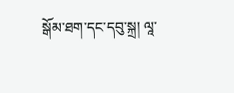སྒོམ་ཐག་དང་དབུ་སྐྲ། ལཱ་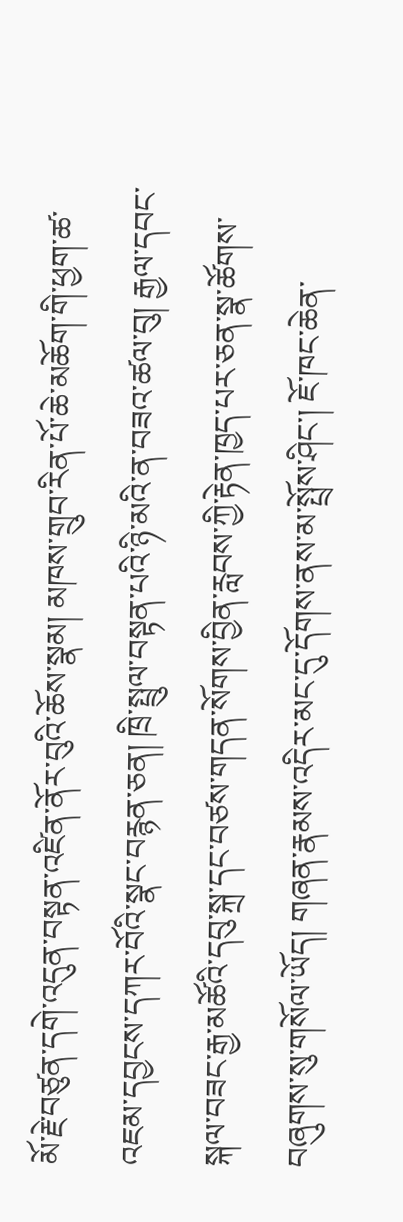མོ་རྗེ་བཙུན་དགེ་འདུན་བསྟན་འཛིན་ནོར་བུའི་ཆོས་སྣམ། མཁས་གྲུབ་རིན་པོ་ཆེ་མཆོག་གི་ཕྱག་ཚ་འཇམ་དབྱངས་དཀར་བོའི་སྣང་བརྙན་ཅན། ཁྲི་སྤྲུལ་བསྟན་པའི་ཉི་མའི་ན་བཟའ་ཚལ་བུ། རྒྱལ་དབང་སྐལ་བཟང་རྒྱ་མཚོའི་དབུ་སྐྲ་དང་བཙས་གདན་སོགས་བྱིན་རླབས་ཀྱི་རྟེན་ཁྱད་པར་ཅན་སྣ་ཚོགས་བཞུགས་སུ་གསོལ་ཡོད། གཞན་རྣམས་འདིར་མང་དུ་དོགས་ནས་མ་སྤྲོས་ཤིང་། ཇོ་ཁང་ཆེན་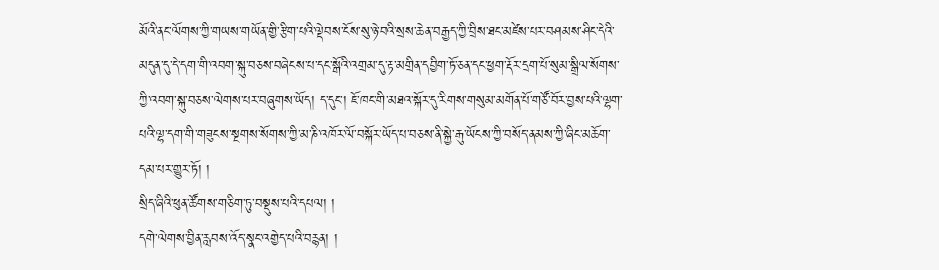མོའི་ནང་ལོགས་ཀྱི་གཡས་གཡོན་གྱི་རྩིག་པའི་ལྡེབས་ངོས་སུ་ཉེ་བའི་སྲས་ཆེན་བརྒྱད་ཀྱི་བྲིས་ཐང་མཛེས་པར་བཤམས་ཤིང་དེའི་མདུན་དུ་དེ་དག་གི་འབག་སྐུ་བཅས་བཞེངས་པ་དང་སྒོའི་འགྲམ་དུ་རྟ་མགྲིན་དབྱིག་ཏོ་ཅན་དང་ཕྱག་རྡོར་དྲག་པོ་སུམ་སྒྲིལ་སོགས་ཀྱི་འབག་སྐུ་བཅས་ལེགས་པར་བཞུགས་ཡོད། ད་དུང་། ཇོ་ཁང་གི་མཐའ་སྐོར་དུ་རིགས་གསུམ་མགོན་པོ་གཙོ་བོར་བྱས་པའི་ལྷག་པའི་ལྷ་དག་གི་གཟུངས་སྔགས་སོགས་ཀྱི་མ་ཎི་འཁོར་ལོ་བསྐོར་ཡོད་པ་བཅས་ནི་སྐྱེ་རྒུ་ཡོངས་ཀྱི་བསོད་ནམས་ཀྱི་ཞིང་མཆོག་དམ་པར་གྱུར་ཏོ། །
སྲིད་ཞིའི་ཕུན་ཚོགས་གཅིག་ཏུ་བསྡུས་པའི་དཔལ། །
དགེ་ལེགས་བྱིན་རླབས་འོད་སྣང་འགྱེད་པའི་བརྙན། །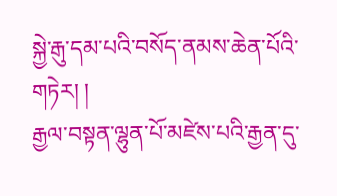སྐྱེ་རྒུ་དམ་པའི་བསོད་ནམས་ཆེན་པོའི་གཏེར། །
རྒྱལ་བསྟན་ལྷུན་པོ་མཛེས་པའི་རྒྱན་དུ་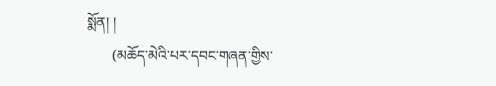སྨོན། །
       (མཆོད་མེའི་པར་དབང་གཞན་གྱིས་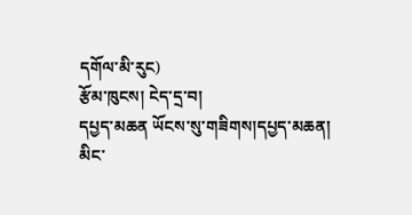དགོལ་མི་རུང)
རྩོམ་ཁུངས། ངེད་དྲ་བ།
དཔྱད་མཆན ཡོངས་སུ་གཟིགས།དཔྱད་མཆན།
མིང་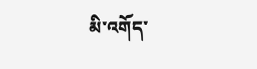མི་འགོད་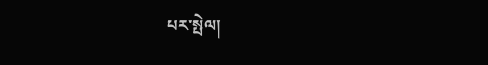པར་སྤེལ།